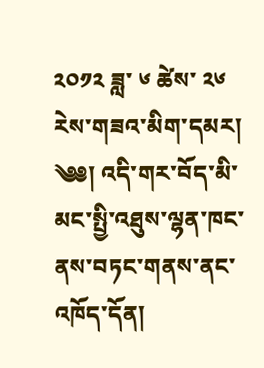༢༠༡༢ ཟླ་ ༦ ཚེས་ ༢༦ རེས་གཟའ་མིག་དམར།
༄༅། འདི་གར་བོད་མི་མང་སྤྱི་འཐུས་ལྷན་ཁང་ནས་བཏང་གནས་ནང་འཁོད་དོན།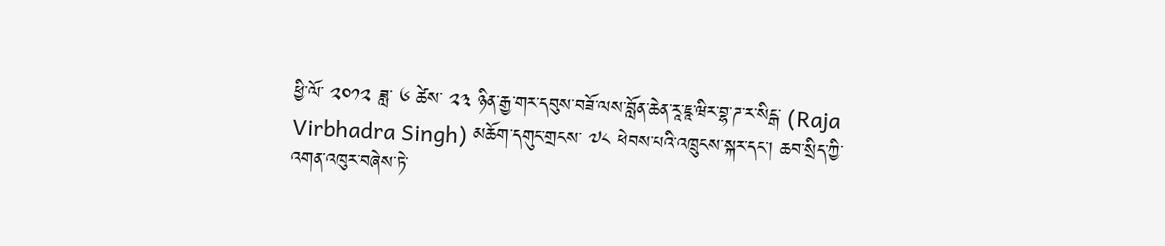ཕྱི་ལོ་ ༢༠༡༢ ཟླ་ ༦ ཚེས་ ༢༣ ཉིན་རྒྱ་གར་དབུས་བཟོ་ལས་བློན་ཆེན་རཱ་ཇཱ་ཝིར་བྷ་ཌ་ར་སིངྒ་ (Raja Virbhadra Singh) མཆོག་དགུང་གྲངས་ ༧༨ ཕེབས་པའི་འཁྲུངས་སྐར་དང་། ཆབ་སྲིད་ཀྱི་འགན་འཁུར་བཞེས་ཏེ་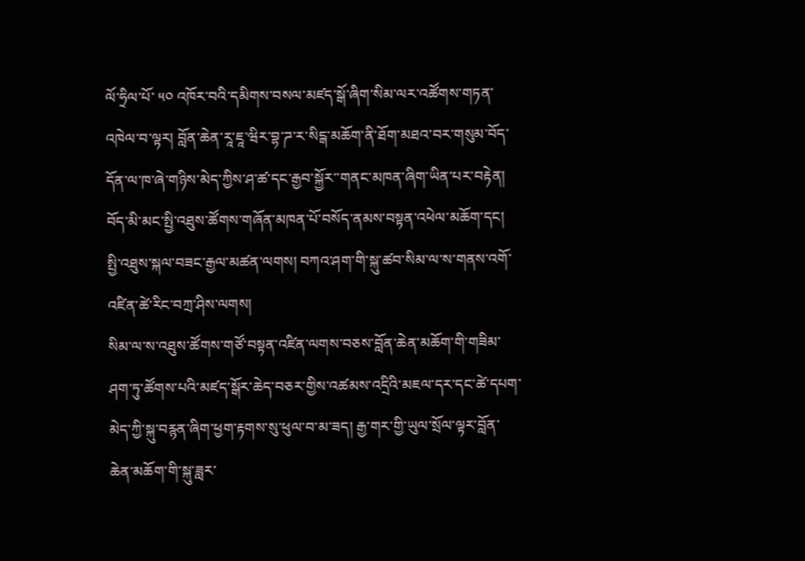ལོ་ཧྲིལ་པོ་ ༥༠ འཁོར་བའི་དམིགས་བསལ་མཛད་སྒོ་ཞིག་སིམ་ལར་འཚོགས་གཏན་འཁེལ་བ་ལྟར། བློན་ཆེན་རཱ་ཇཱ་ཝིར་བྷ་ཌ་ར་སིངྒ་མཆོག་ནི་ཐོག་མཐའ་བར་གསུམ་བོད་དོན་ལ་ཁ་ཞེ་གཉིས་མེད་ཀྱིས་ཤ་ཚ་དང་རྒྱབ་སྐྱོར་་གནང་མཁན་ཞིག་ཡིན་པར་བརྟེན། བོད་མི་མང་སྤྱི་འཐུས་ཚོགས་གཞོན་མཁན་པོ་བསོད་ནམས་བསྟན་འཕེལ་མཆོག་དང། སྤྱི་འཐུས་སྐལ་བཟང་རྒྱལ་མཚན་ལགས། བཀའ་ཤག་གི་སྐུ་ཚབ་སིམ་ལ་ས་གནས་འགོ་འཛིན་ཚེ་རིང་བཀྲ་ཤིས་ལགས།
སིམ་ལ་ས་འཐུས་ཚོགས་གཙོ་བསྟན་འཛིན་ལགས་བཅས་བློན་ཆེན་མཆོག་གི་གཟིམ་ཤག་ཏུ་ཚོགས་པའི་མཛད་སྒོར་ཆེད་བཅར་གྱིས་འཚམས་འདྲིའི་མཇལ་དར་དང་ཚེ་དཔག་མེད་ཀྱི་སྐུ་བརྙན་ཞིག་ཕྱག་རྟགས་སུ་ཕུལ་བ་མ་ཟད། རྒྱ་གར་གྱི་ཡུལ་སྲོལ་ལྟར་བློན་ཆེན་མཆོག་གི་སྐུ་ཟླར་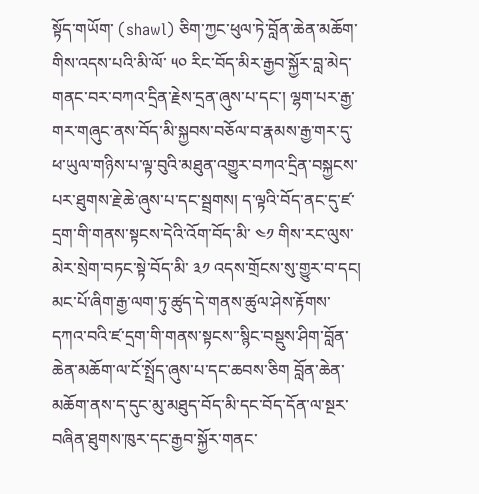སྟོད་གཡོག་ (shawl) ཅིག་ཀྱང་ཕུལ་ཏེ་བློན་ཆེན་མཆོག་གིས་འདས་པའི་མི་ལོ་ ༥༠ རིང་བོད་མིར་རྒྱབ་སྐྱོར་བླ་མེད་གནང་བར་བཀའ་དྲིན་རྗེས་དྲན་ཞུས་པ་དང་། ལྷག་པར་རྒྱ་གར་གཞུང་ནས་བོད་མི་སྐྱབས་བཅོལ་བ་རྣམས་རྒྱ་གར་དུ་ཕ་ཡུལ་གཉིས་པ་ལྟ་བུའི་མཐུན་འགྱུར་བཀའ་དྲིན་བསྐྱངས་པར་ཐུགས་རྗེ་ཆེ་ཞུས་པ་དང་སྦྲགས། ད་ལྟའི་བོད་ནང་དུ་ཛ་དྲག་གི་གནས་སྟངས་དེའི་འོག་བོད་མི་ ༤༡ གིས་རང་ལུས་མེར་སྲེག་བཏང་སྟེ་བོད་མི་ ༣༡ འདས་གྲོངས་སུ་གྱུར་བ་དང། མང་པོ་ཞིག་རྒྱ་ལག་ཏུ་ཚུད་དེ་གནས་ཚུལ་ཤེས་རྟོགས་དཀའ་བའི་ཛ་དྲག་གི་གནས་སྟངས་་སྙིང་བསྡུས་ཤིག་བློན་ཆེན་མཆོག་ལ་ངོ་སྤྲོད་ཞུས་པ་དང་ཆབས་ཅིག བློན་ཆེན་མཆོག་ནས་ད་དུང་མུ་མཐུད་བོད་མི་དང་བོད་དོན་ལ་སྔར་བཞིན་ཐུགས་ཁུར་དང་རྒྱབ་སྐྱོར་གནང་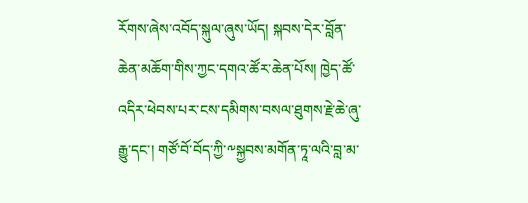རོགས་ཞེས་འབོད་སྐུལ་ཞུས་ཡོད། སྐབས་དེར་བློན་ཆེན་མཆོག་གིས་ཀྱང་དགའ་ཚོར་ཆེན་པོས། ཁྱེད་ཚོ་འདིར་ཕེབས་པར་ངས་དམིགས་བསལ་ཐུགས་རྗེ་ཆེ་ཞུ་རྒྱུ་དང་། གཙོ་བོ་བོད་ཀྱི་༸སྐྱབས་མགོན་ཏཱ་ལའི་བླ་མ་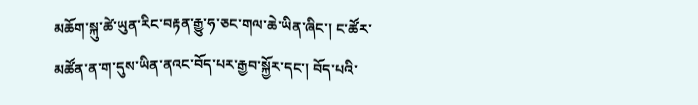མཆོག་སྐུ་ཚེ་ཡུན་རིང་བརྟན་རྒྱུ་ཧ་ཅང་གལ་ཆེ་ཡིན་ཞིང་། ང་ཚོར་མཚོན་ན་ག་དུས་ཡིན་ནའང་བོད་པར་རྒྱབ་སྐྱོར་དང་། བོད་པའི་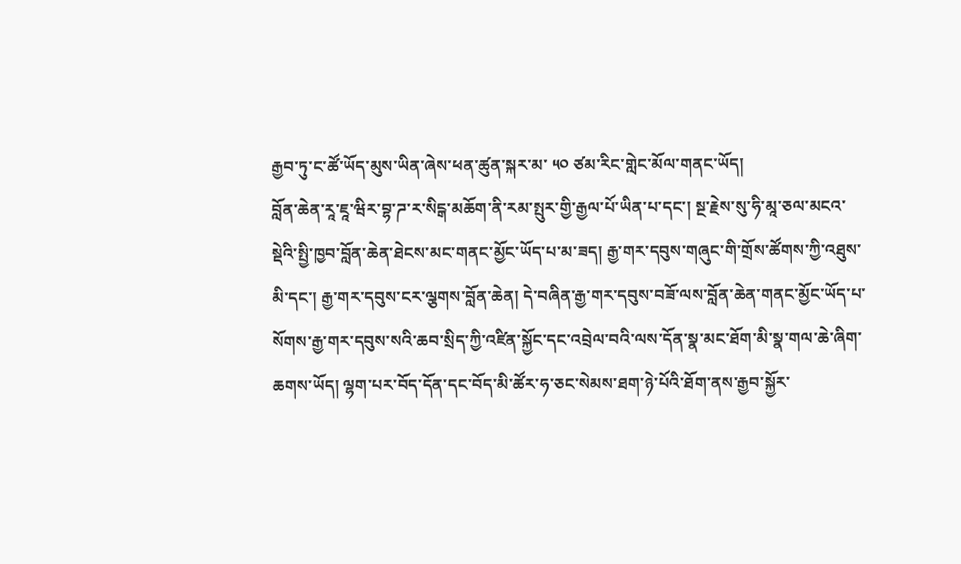རྒྱབ་ཏུ་ང་ཚོ་ཡོད་མུས་ཡིན་ཞེས་ཕན་ཚུན་སྐར་མ་ ༥༠ ཙམ་རིང་གླེང་མོལ་གནང་ཡོད།
བློན་ཆེན་རཱ་ཇཱ་ཝིར་བྷ་ཌ་ར་སིངྒ་མཆོག་ནི་རམ་སྤུར་གྱི་རྒྱལ་པོ་ཡིན་པ་དང་། སྔ་རྗེས་སུ་ཧི་མཱ་ཅལ་མངའ་སྡེའི་སྤྱི་ཁྱབ་བློན་ཆེན་ཐེངས་མང་གནང་མྱོང་ཡོད་པ་མ་ཟད། རྒྱ་གར་དབུས་གཞུང་གི་གྲོས་ཚོགས་ཀྱི་འཐུས་མི་དང་། རྒྱ་གར་དབུས་ངར་ལྕགས་བློན་ཆེན། དེ་བཞིན་རྒྱ་གར་དབུས་བཟོ་ལས་བློན་ཆེན་གནང་མྱོང་ཡོད་པ་སོགས་རྒྱ་གར་དབུས་སའི་ཆབ་སྲིད་ཀྱི་འཛིན་སྐྱོང་དང་འབྲེལ་བའི་ལས་དོན་སྣ་མང་ཐོག་མི་སྣ་གལ་ཆེ་ཞིག་ཆགས་ཡོད། ལྷག་པར་བོད་དོན་དང་བོད་མི་ཚོར་ཧ་ཅང་སེམས་ཐག་ཉེ་པོའི་ཐོག་ནས་རྒྱབ་སྐྱོར་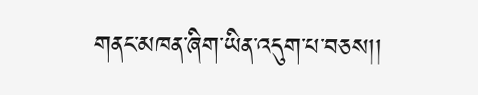གནང་མཁན་ཞིག་ཡིན་འདུག་པ་བཅས།།